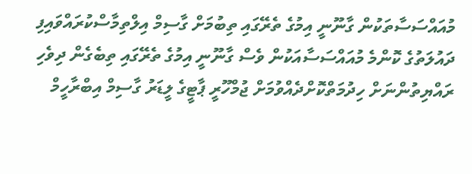މުއައްސަސާތަކުން ގާނޫނީ އިމުގެ ތެރޭގައި ތިބުމަށް ގާސިމް އިލްތިމާސްކުރައްވައިފި
ދައުލަތުގެ ކޮންމެ މުއައްސަސާއަކުން ވެސް ގާނޫނީ އިމުގެ ތެރޭގައި ތިބެގެން ދިވެހި ރައްޔިތުންނަށް ހިދުމަތްކޮށްދެއްވުމަށް ޖުމްހޫރީ ޕާޓީގެ ލީޑަރު ގާސިމް އިބްރާހީމް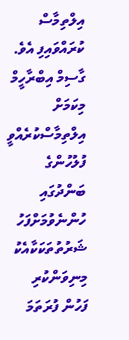އިލްތިމާސް ކުރައްވައިފި އެވެ.
ގާސިމް އިބްރާހީމް މިކަމަށް އިލްތިމާސްކުރެއްވީ ފުލުހުންގެ ބަންދުގައި ހުންނެވުމަށްފަހު ޝަރުތުތަކަކާއެކު މިނިވަންކުރި ފަހުން ފުރަތަމަ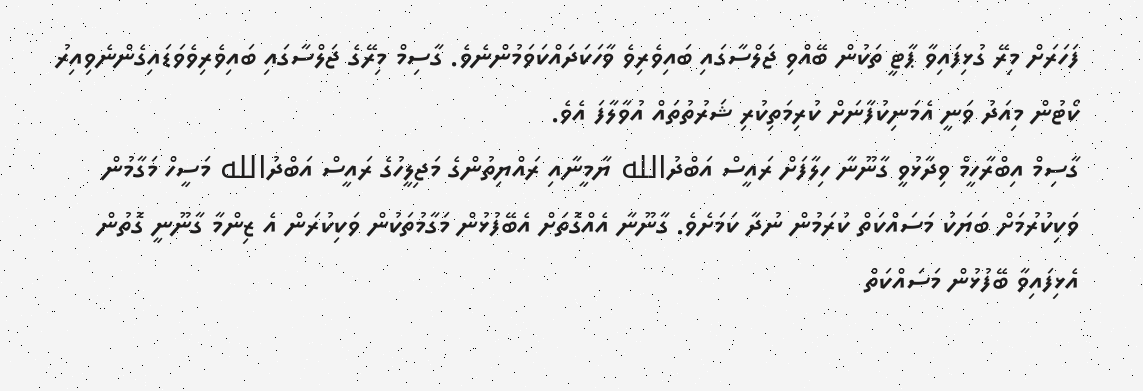ފަހަރަށް މިރޭ ގުޅިފައިވާ ޕާޓީ ތަކުން ބޭއްވި ޖަލްސާގައި ބައިވެރިވެ ވާހަކަދައްކަވަމުންނެވެ. ގާސިމް މިރޭގެ ޖަލްސާގައި ބައިވެރިވެވަޑައިގެންނެވިއިރު ކޯޓުން މިއަދު ވަނީ އެމަނިކުފާނަށް ކުރިމަތިކުރި ޝަރުތުތައް އުވާލާފަ އެވެ.
ގާސިމް އިބްރާހީމް ވިދާޅުވީ ގާނޫނާ ހިލާފަށް ރައީސް އަބްދުالله ޔާމީނާއި ރައްޔިތުންގެ މަޖިލީހުގެ ރައީސް އަބްދުالله މަސީހް މަގާމުން ވަކިކުރުމަށް ބަޔަކު މަސައްކަތް ކުރަމުން ނުދާ ކަމަށެވެ. ގާނޫނާ އެއްގޮތަށް އެބޭފުޅުން މަގާމުތަކުން ވަކިކުރަން އެ ޒިންމާ ގާނޫނީ ގޮތުން އެޅިފައިވާ ބޭފުޅުން މަސައްކަތް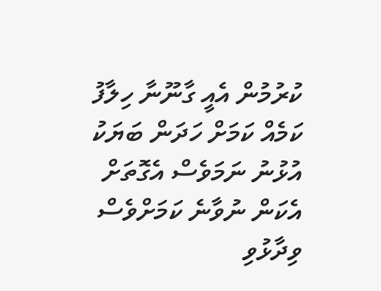ކުރުމުން އެއީ ގާނޫނާ ހިލާފު ކަމެއް ކަމަށް ހަދަން ބަޔަކު އުޅުނު ނަމަވެސް އެގޮތަށް އެކަން ނުވާނެ ކަމަށްވެސް ވިދާޅުވި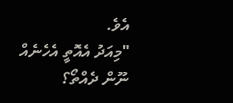އެވެ.
"މިއަދު އެއޮތީ އެހެނެއް ނޫން ދެއްތޯ؟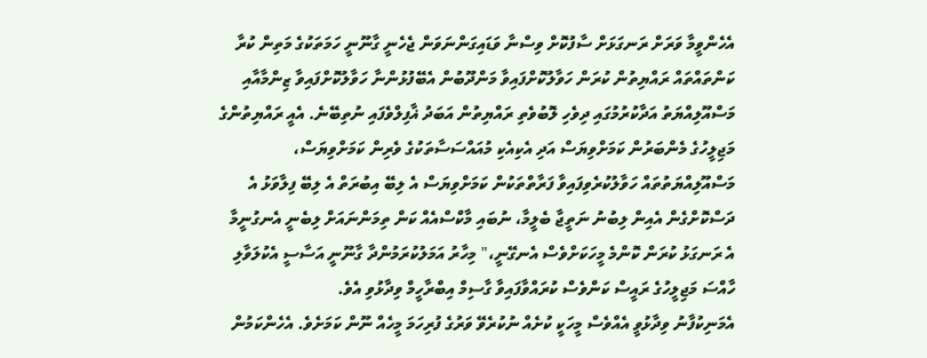އެހެންވީމާ ވަރަށް ރަނގަޅަށް ސާފުކޮށް ވިސްނާ ވަޑައިގަންނަވަން ޖެހެނީ ގާނޫނީ ހަމަތަކުގެ މަތިން ކުރާ ކަންތައްތައް ރައްޔިތުން ކުރަން ހަވާލުކޮށްފައިވާ މަންދޫބުން އެބޭފުޅުންނާ ހަވާލުކޮށްފައިވާ ޒިންމާއާއި މަސްއޫލިއްޔަތު އަދާކުރުމުގައި ދިވެހި ލޮބުވެތި ރައްޔިތުން އަބަދު ޣާފިލްވެފައި ނުތިބޭނެ. އެއީ ރައްޔިތުންގެ މަޖިލީހުގެ މެންބަރުން ކަމަށްވިޔަސް އަދި އެކިއެކި މުއައްސަސާތަކުގެ ވެރިން ކަމަށްވިޔަސް، މަސްއޫލިއްޔަތުތައް ހަވާލުކުރެވިފައިވާ ފަރާތްތަކުން ކަމަށްވިޔަސް އެ ލިބޭ އިބުރަތް އެ ލިބޭ ފިލާވަޅު އެ ދަސްކޮށްގެން އެއިން ލިބުނު ނަތީޖާ ބެލީމާ، ނުބައި މާކްސްއެއް ކަން ތިމަންނައަށް ލިބެނީ އެނގުނީމާ އެ ރަނގަޅު ކުރަން ކޮންމެ މީހަކަށްވެސް އެނގޭނީ،" މިހާރު އަމަލުކުރަމުންދާ ގާނޫނީ އަސާސީ އެކުލަވާލި ހާއްސަ މަޖިލީހުގެ ރައީސް ކަންވެސް ކުރައްވާފައިވާ ގާސިމް އިބްރާހީމް ވިދާޅުވި އެވެ.
އެމަނިކުފާނު ވިދާޅުވީ އެއްވެސް މީހަކީ ކުށެއް ނުކުރެވޭ ވަރުގެ ފުރިހަމަ މީހެއް ނޫން ކަމަށެވެ. އެހެންކަމުން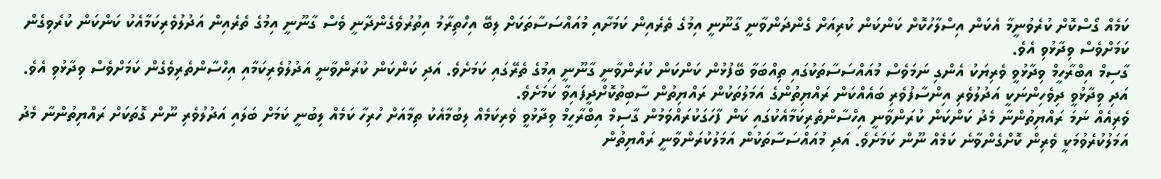ކަމެއް ގޯސްކޮށް ކުރެވުނީމާ އެކަން އިސްލާހުކޮށް ކަންކަން ކުރިއަށް ގެންދަންވާނީ ގާނޫނީ އިމުގެ ތެރެއިން ކަމަށާއި މުއައްސަސާތަކަށް ލިބޭ އިހްތިރާމު އިތުރުވެގެންދާނީ ވެސް ގާނޫނީ އިމުގެ ތެރެއިން އަދުލުވެރިކަމާއެކު ކަންކަން ކުރެވިގެން ކަމަށްވެސް ވިދާޅުވި އެވެ.
ގާސިމް އިބްރާހީމް ވިދާޅުވީ ވެރިޔަކު އެންގި ނަމަވެސް މުއައްސަސާތަކުގައި ތިއްބަވާ ބޭފުޅުން ކަންކަން ކުރަންވާނީ ގާނޫނީ އިމުގެ ތެރޭގައި ކަމަށެވެ. އަދި ކަންކަން ކުރަންވާނީ އަދުލުވެރިކަމާއި އިހްސާންތެރިވެގެން ކަމަށްވެސް ވިދާޅުވި އެވެ. އަދި ވިދާޅުވީ ދިވެހިންނަކީ އަދުލުވެރި އިންސާފުވެރި ބައެއްކަން ރައްޔިތުންގެ އަމަލުތަކުން ރައްޔިތުން ސާބިތުކޮށްދީފައިވާ ކަމަށެވެ.
ވެރިއެއް ނަމަ ރައްޔިތުންނާ މެދު ކަންކަން ކުރަންވާނީ އިހްސާންތެރިކަމާއެކުގައި ކަން ފާހަގަކުރައްވަމުން ގާސިމް އިބްރާހީމް ވިދާޅުވީ ވެރިކަމެއް ލިބުމާއެކު ތިމާއަށް ހުރިހާ ކަމެއް ލިބުނީ ކަމަށް ބަލައި އަދުލުވެރި ނޫން ގޮތަކަށް ރައްޔިތުންނާ މެދު އަމަލުކުރެވުމަކީ ވެރިން ކޮށްގެންވާނެ ކަމެއް ނޫން ކަމަށެވެ. އަދި މުއައްސަސާތަކުން އަމަލުކުރަންވާނީ ރައްޔިތުން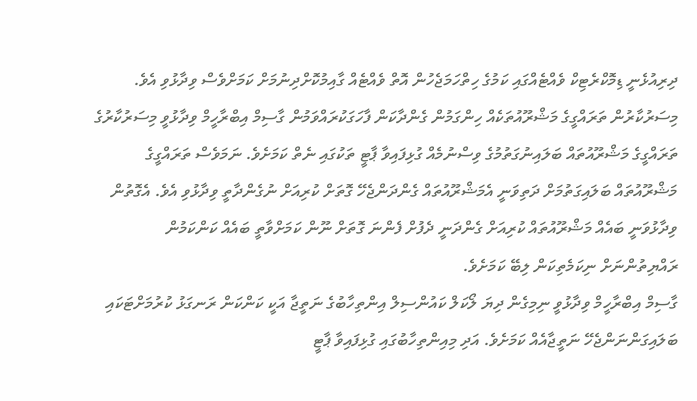ދިރިއުޅެނީ ޑިމޮކްރެޓިކް ވެއްޓެއްގައި ކަމުގެ ހިތްހަމަޖެހުން އޮތް ވެއްޓެއް ގާއިމުކޮށްދިނުމަށް ކަމަށްވެސް ވިދާޅުވި އެވެ.
މިސަރުކާރުން ތަރައްގީގެ މަޝްރޫއުތަކެއް ހިންގަމުން ގެންދާކަން ފާހަގަކުރައްވަމުން ގާސިމް އިބްރާހީމް ވިދާޅުވީ މިސަރުކާރުގެ ތަރައްގީގެ މަޝްރޫއުތައް ބަލައިނުގަތުމުގެ ވިސްނުމެއް ގުޅިފައިވާ ޕާޓީ ތަކުގައި ނެތް ކަމަށެވެ. ނަމަވެސް ތަރައްގީގެ މަޝްރޫއުތައް ބަލައިގަތުމަށް ދަތިވަނީ އެމަޝްރޫއުތައް ގެންދަންޖެހޭ ގޮތަށް ކުރިއަށް ނުގެންދާތީ ވިދާޅުވި އެވެ. އެގޮތުން ވިދާޅުވަނީ ބައެއް މަޝްރޫއުތައް ކުރިއަށް ގެންދަނީ ދެފުށް ފެންނަ ގޮތަށް ނޫން ކަމަށްވާތީ ބައެއް ކަންކަމުން ރައްޔިތުންނަށް ނިކަމެތިކަން ލިބޭ ކަމަށެވެ.
ގާސިމް އިބްރާހީމް ވިދާޅުވީ ނިމިގެން ދިޔަ ލޯކަލް ކައުންސިލް އިންތިހާބުގެ ނަތީޖާ އަކީ ކަންކަން ރަނގަޅު ކުރުމަށްޓަކައި ބަލައިގަންނަންޖެހޭ ނަތީޖާއެއް ކަމަށެވެ. އަދި މިއިންތިހާބުގައި ގުޅިފައިވާ ޕާޓީ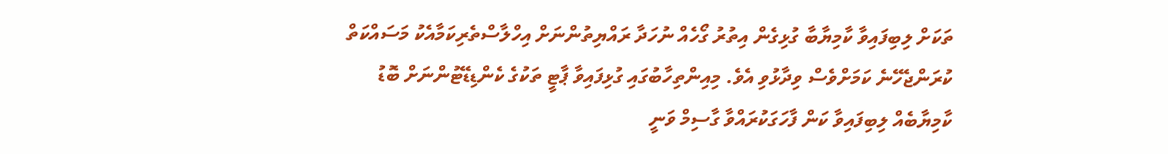ތަކަށް ލިބިފައިވާ ކާމިޔާބާ ގުޅިގެން އިތުރު ގޯހެއް ނުހަދާ ރައްޔިތުންނަށް އިހްލާސްތެރިކަމާއެކު މަސައްކަތް ކުރަންޖެހޭނެ ކަމަށްވެސް ވިދާޅުވި އެވެ. މިއިންތިހާބުގައި ގުޅިފައިވާ ޕާޓީ ތަކުގެ ކެންޑިޑޭޓުންނަށް ބޮޑު ކާމިޔާބެއް ލިބިފައިވާ ކަން ފާހަގަކުރައްވާ ގާސިމް ވަނީ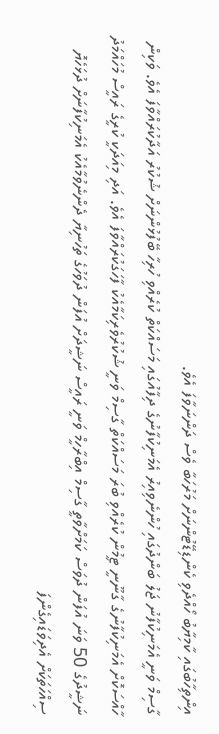އިންތިހާބުގައި ކާމިޔާބު ހޯއްދެވި ކެންޑިޑޭޓުންނަށް މަރުހަބާ ވެސް ދަންނަވާފަ އެވެ.
ގާސިމް ވަނީ އެމަނިކުފާނު ޖަލު ބަންދުގައި ހުންނެވިއިރު އެމަނިކުފާނުގެ ދިފާއުގައި މަސައްކަތް ކުރެއްވި ހުރިހާ ބޭފުޅުންނަށް ޝުކުރު އަދާކުރައްވާފަ އެވެ. ވަކިން ހާއްސަކޮށް އެމަނިކުފާނުގެ ގާނޫނީ ޓީމުން ކުރެއްވި ބުރަ މަސައްކަތް ގާސިމް ވަނީ ޝުކުރުވެރިކަމާއެކު ފާހަގަކުރައްވާފަ އެވެ. އަދި މިއަދަކީ ކުރީގެ ރައީސް މުހައްމަދު ނަޝީދުގެ 50 ވަނަ އުފަން ދުވަސް ކަމަށްވާތީ ގާސިމް އިބްރާހީމް ވަނީ ރައީސް ނަޝީދަށް އުފަން ދުވަހުގެ ތަހުނިޔާ ދެންނެވުމާއެކު އެމަނިކުފާނަށް ދުޅަހެޔޮ ސިއްހަތަކަށް އެދިވަޑައިގެންފަ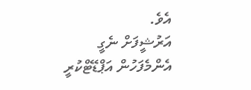އެވެ.
އަރުޝީފަށް ނެގީ
އެންމެފަހުން އަޕްޑޭޓްކުރީ